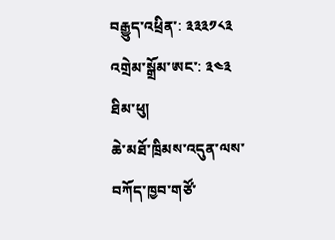བརྒྱུད་འཕྲིན་: ༣༣༣༡༨༣ འགྲེམ་སྒྲོམ་ཨང་: ༣༤༣ ཐིམ་ཕུ།
ཆེ་མཐོ་ཁྲིམས་འདུན་ལས་ བཀོད་ཁྱབ་གཙོ་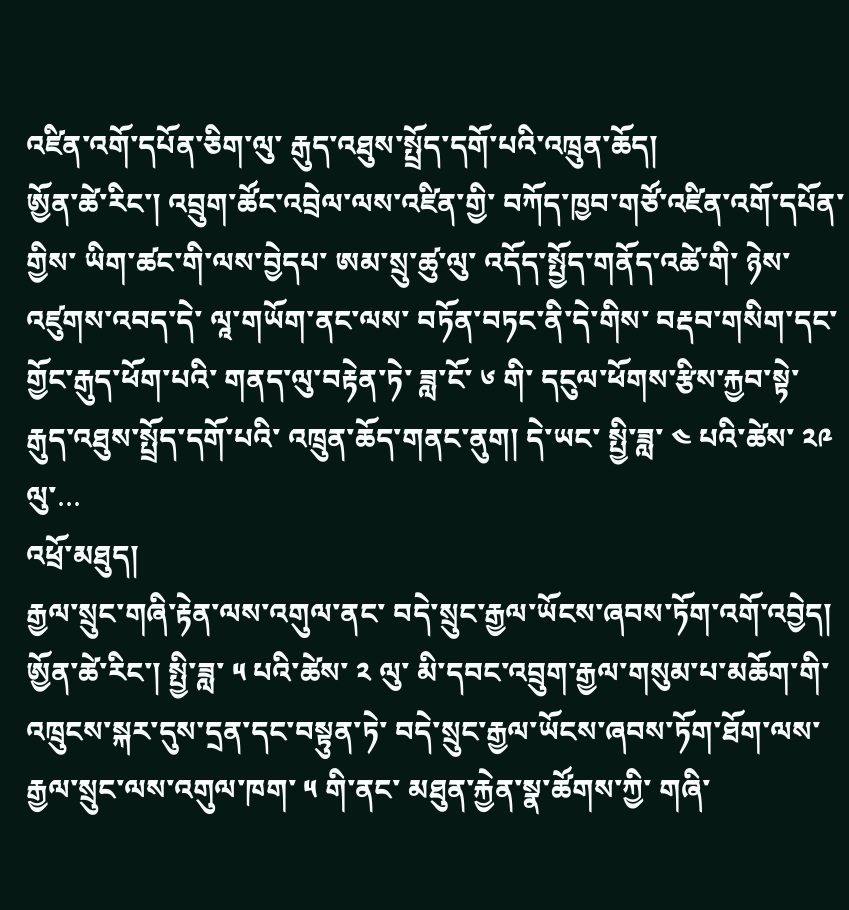འཛིན་འགོ་དཔོན་ཅིག་ལུ་ རྒུད་འཐུས་སྤྲོད་དགོ་པའི་འཁྲུན་ཆོད།
ཨྱོན་ཚེ་རིང་། འབྲུག་ཚོང་འབྲེལ་ལས་འཛིན་གྱི་ བཀོད་ཁྱབ་གཙོ་འཛིན་འགོ་དཔོན་གྱིས་ ཡིག་ཚང་གི་ལས་བྱེདཔ་ ཨམ་སྲུ་ཚུ་ལུ་ འདོད་སྤྱོད་གནོད་འཚེ་གི་ ཉེས་འཛུགས་འབད་དེ་ ལཱ་གཡོག་ནང་ལས་ བཏོན་བཏང་ནི་དེ་གིས་ བརྡབ་གསིག་དང་ གྱོང་རྒུད་ཕོག་པའི་ གནད་ལུ་བརྟེན་ཏེ་ ཟླ་ངོ་ ༦ གི་ དངུལ་ཕོགས་རྩིས་རྐྱབ་སྟེ་ རྒུད་འཐུས་སྤྲོད་དགོ་པའི་ འཁྲུན་ཆོད་གནང་ནུག། དེ་ཡང་ སྤྱི་ཟླ་ ༤ པའི་ཚེས་ ༢༩ ལུ་…
འཕྲོ་མཐུད།
རྒྱལ་སྲུང་གཞི་རྟེན་ལས་འགུལ་ནང་ བདེ་སྲུང་རྒྱལ་ཡོངས་ཞབས་ཏོག་འགོ་འབྱེད།
ཨྱོན་ཚེ་རིང་། སྤྱི་ཟླ་ ༥ པའི་ཚེས་ ༢ ལུ་ མི་དབང་འབྲུག་རྒྱལ་གསུམ་པ་མཆོག་གི་ འཁྲུངས་སྐར་དུས་དྲན་དང་བསྟུན་ཏེ་ བདེ་སྲུང་རྒྱལ་ཡོངས་ཞབས་ཏོག་ཐོག་ལས་ རྒྱལ་སྲུང་ལས་འགུལ་ཁག་ ༥ གི་ནང་ མཐུན་རྐྱེན་སྣ་ཚོགས་ཀྱི་ གཞི་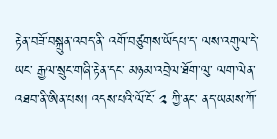རྟེན་བཟོ་བསྐྲུན་འབད་ནི་ འགོ་བཙུགས་ཡོདཔ་ད་ ལས་འགུལ་དེ་ཡང་ རྒྱལ་སྲུང་གཞི་རྟེན་དང་ མཉམ་འབྲེལ་ཐོག་ལུ་ ལག་ལེན་འཐབ་ནི་ཨིན་པས། འདས་པའི་ལོ་ངོ་ ༢ ཀྱི་ནང་ ནད་ཡམས་ཀོ་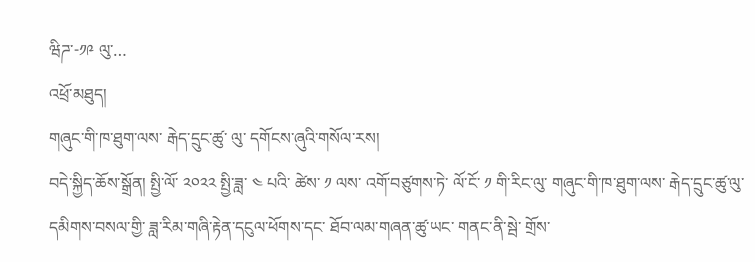ཝིཌ་-༡༩ ལུ་…
འཕྲོ་མཐུད།
གཞུང་གི་ཁ་ཐུག་ལས་ རྒེད་དྲུང་ཚུ་ ལུ་ དགོངས་ཞུའི་གསོལ་རས།
བདེ་སྐྱིད་ཆོས་སྒྲོན། སྤྱི་ལོ་ ༢༠༢༢ སྤྱི་ཟླ་ ༤ པའི་ ཚེས་ ༡ ལས་ འགོ་བཙུགས་ཏེ་ ལོ་ངོ་ ༡ གི་རིང་ལུ་ གཞུང་གི་ཁ་ཐུག་ལས་ རྒེད་དྲུང་ཚུ་ལུ་ དམིགས་བསལ་གྱི་ ཟླ་རིམ་གཞི་རྟེན་དངུལ་ཕོགས་དང་ ཐོབ་ལམ་གཞན་ཚུ་ཡང་ གནང་ནི་སྦེ་ གྲོས་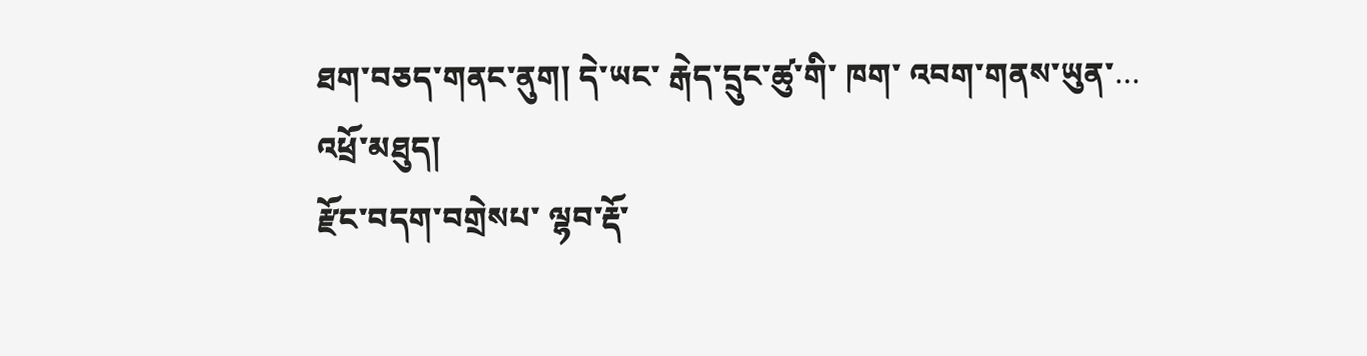ཐག་བཅད་གནང་ནུག། དེ་ཡང་ རྒེད་དྲུང་ཚུ་གི་ ཁག་ འབག་གནས་ཡུན་…
འཕྲོ་མཐུད།
རྫོང་བདག་བགྲེསཔ་ ལྷབ་རྡོ་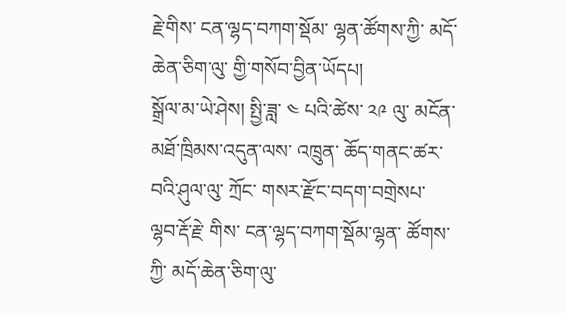རྗེ་གིས་ ངན་ལྷད་བཀག་སྡོམ་ ལྷན་ཚོགས་ཀྱི་ མདོ་ཆེན་ཅིག་ལུ་ གྱི་གསོབ་བྱིན་ཡོདཔ།
སྒྲོལ་མ་ཡེ་ཤེས། སྤྱི་ཟླ་ ༤ པའི་ཚེས་ ༢༩ ལུ་ མངོན་མཐོ་ཁྲིམས་འདུན་ལས་ འཁྲུན་ ཆོད་གནང་ཚར་བའི་ཤུལ་ལུ་ ཀྲོང་ གསར་རྫོང་བདག་བགྲེསཔ་ ལྷབ་རྡོ་རྗེ་ གིས་ ངན་ལྷད་བཀག་སྡོམ་ལྷན་ ཚོགས་ཀྱི་ མདོ་ཆེན་ཅིག་ལུ་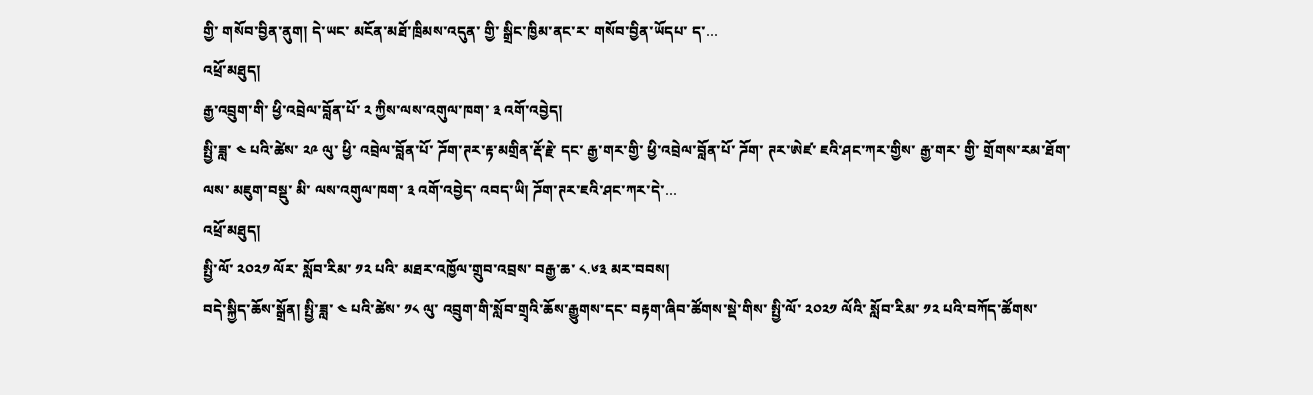གྱི་ གསོབ་བྱིན་ནུག། དེ་ཡང་ མངོན་མཐོ་ཁྲིམས་འདུན་ གྱི་ སྒྲིང་ཁྱིམ་ནང་ར་ གསོབ་བྱིན་ཡོདཔ་ ད་…
འཕྲོ་མཐུད།
རྒྱ་འབྲུག་གི་ ཕྱི་འབྲེལ་བློན་པོ་ ༢ ཀྱིས་ལས་འགུལ་ཁག་ ༣ འགོ་འབྱེད།
སྤྱི་ཟླ་ ༤ པའི་ཚེས་ ༢༩ ལུ་ ཕྱི་ འབྲེལ་བློན་པོ་ ཌོག་ཊར་རྟ་མགྲིན་རྡོ་རྗེ་ དང་ རྒྱ་གར་གྱི་ ཕྱི་འབྲེལ་བློན་པོ་ ཌོག་ ཊར་ཨེཛ་ ཇའི་ཤང་ཀར་གྱིས་ རྒྱ་གར་ གྱི་ གྲོགས་རམ་ཐོག་ལས་ མཇུག་བསྡུ་ མི་ ལས་འགུལ་ཁག་ ༣ འགོ་འབྱེད་ འབད་ཡི། ཌོག་ཊར་ཇའི་ཤང་ཀར་དེ་…
འཕྲོ་མཐུད།
སྤྱི་ལོ་ ༢༠༢༡ ལོར་ སློབ་རིམ་ ༡༢ པའི་ མཐར་འཁྱོལ་གྲུབ་འབྲས་ བརྒྱ་ཆ་ ༨.༦༣ མར་བབས།
བདེ་སྐྱིད་ཆོས་སྒྲོན། སྤྱི་ཟླ་ ༤ པའི་ཚེས་ ༡༨ ལུ་ འབྲུག་གི་སློབ་གྲྭའི་ཆོས་རྒྱུགས་དང་ བརྟག་ཞིབ་ཚོགས་སྡེ་གིས་ སྤྱི་ལོ་ ༢༠༢༡ ལོའི་ སློབ་རིམ་ ༡༢ པའི་བཀོད་ཚོགས་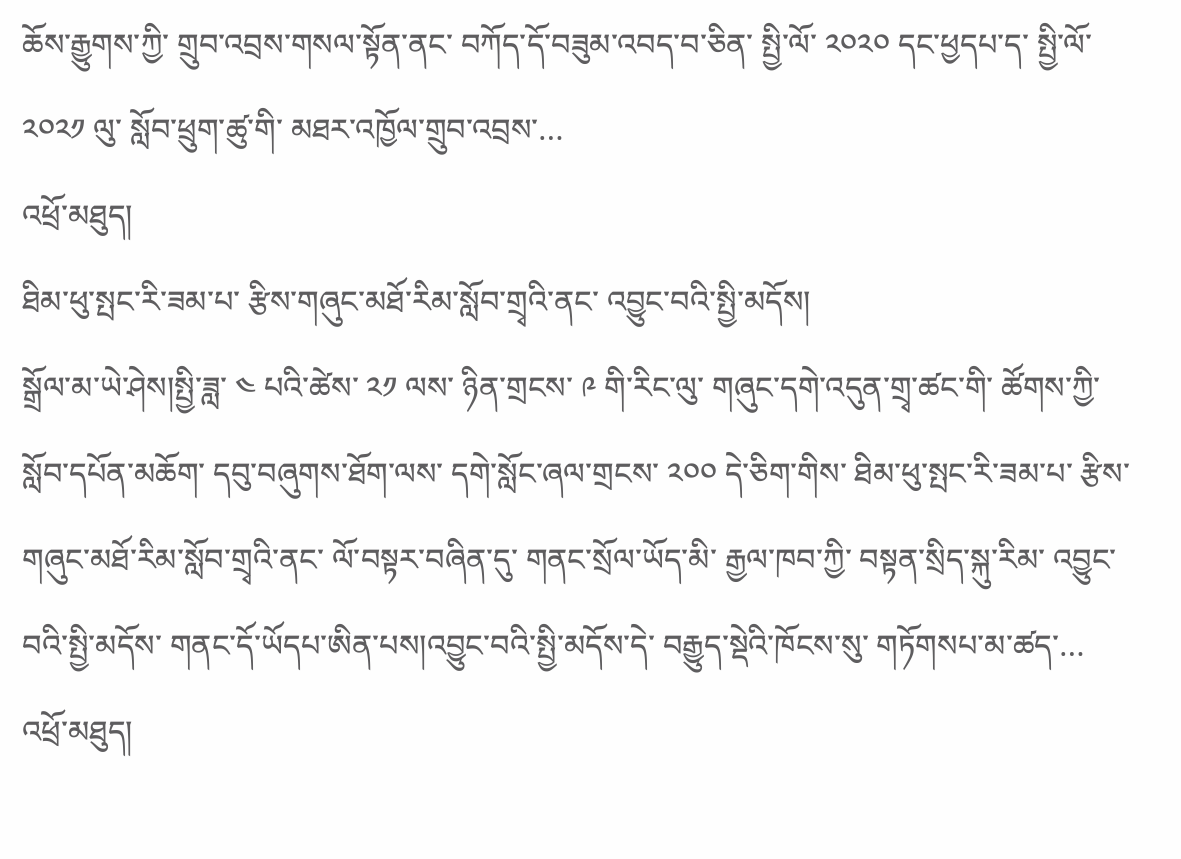ཆོས་རྒྱུགས་ཀྱི་ གྲུབ་འབྲས་གསལ་སྟོན་ནང་ བཀོད་དོ་བཟུམ་འབད་བ་ཅིན་ སྤྱི་ལོ་ ༢༠༢༠ དང་ཕྱདཔ་ད་ སྤྱི་ལོ་ ༢༠༢༡ ལུ་ སློབ་ཕྲུག་ཚུ་གི་ མཐར་འཁྱོལ་གྲུབ་འབྲས་…
འཕྲོ་མཐུད།
ཐིམ་ཕུ་སྤང་རི་ཟམ་པ་ རྩིས་གཞུང་མཐོ་རིམ་སློབ་གྲྭའི་ནང་ འབྱུང་བའི་སྤྱི་མདོས།
སྒྲོལ་མ་ཡེ་ཤེས།སྤྱི་ཟླ་ ༤ པའི་ཚེས་ ༢༡ ལས་ ཉིན་གྲངས་ ༩ གི་རིང་ལུ་ གཞུང་དགེ་འདུན་གྲྭ་ཚང་གི་ ཚོགས་ཀྱི་སློབ་དཔོན་མཆོག་ དབུ་བཞུགས་ཐོག་ལས་ དགེ་སློང་ཞལ་གྲངས་ ༢༠༠ དེ་ཅིག་གིས་ ཐིམ་ཕུ་སྤང་རི་ཟམ་པ་ རྩིས་གཞུང་མཐོ་རིམ་སློབ་གྲྭའི་ནང་ ལོ་བསྟར་བཞིན་དུ་ གནང་སྲོལ་ཡོད་མི་ རྒྱལ་ཁབ་ཀྱི་ བསྟན་སྲིད་སྐུ་རིམ་ འབྱུང་བའི་སྤྱི་མདོས་ གནང་དོ་ཡོདཔ་ཨིན་པས།འབྱུང་བའི་སྤྱི་མདོས་དེ་ བརྒྱུད་སྡེའི་ཁོངས་སུ་ གཏོགསཔ་མ་ཚད་…
འཕྲོ་མཐུད།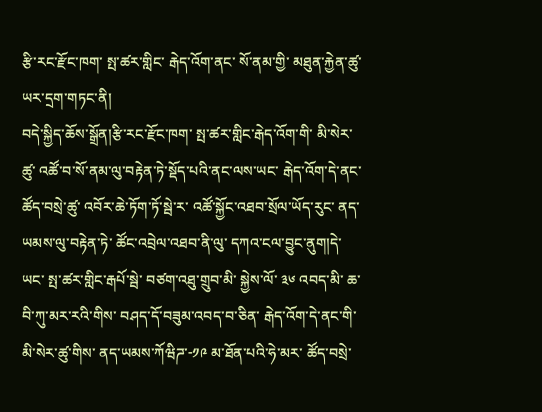རྩི་རང་རྫོང་ཁག་ སྤ་ཚར་གླིང་ རྒེད་འོག་ནང་ སོ་ནམ་གྱི་ མཐུན་རྐྱེན་ཚུ་ ཡར་དྲག་གཏང་ནི།
བདེ་སྐྱིད་ཆོས་སྒྲོན།རྩི་རང་རྫོང་ཁག་ སྤ་ཚར་གླིང་རྒེད་འོག་གི་ མི་སེར་ཚུ་ འཚོ་བ་སོ་ནམ་ལུ་བརྟེན་ཏེ་སྡོད་པའི་ནང་ལས་ཡང་ རྒེད་འོག་དེ་ནང་ ཚོད་བསྲེ་ཚུ་ འབོར་ཆེ་ཏོག་ཏོ་སྦེ་ར་ འཚོ་སྐྱོང་འཐབ་སྲོལ་ཡོད་རུང་ ནད་ཡམས་ལུ་བརྟེན་ཏེ་ ཚོང་འབྲེལ་འཐབ་ནི་ལུ་ དཀའ་ངལ་བྱུང་ནུག།དེ་ཡང་ སྤ་ཚར་གླིང་རྒཔོ་སྦེ་ བཙག་འཐུ་གྲུབ་མི་ སྐྱེས་ལོ་ ༣༦ འབད་མི་ ཆ་བི་ཀུ་མར་རའི་གིས་ བཤད་དོ་བཟུམ་འབད་བ་ཅིན་ རྒེད་འོག་དེ་ནང་གི་མི་སེར་ཚུ་གིས་ ནད་ཡམས་ཀོཝིཌ་-༡༩ མ་ཐོན་པའི་ཧེ་མར་ ཚོད་བསྲེ་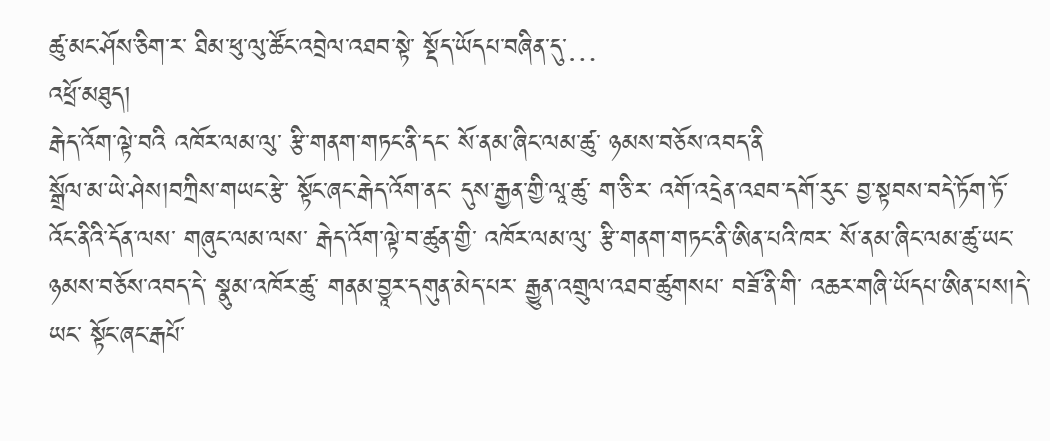ཚུ་མང་ཤོས་ཅིག་ར་ ཐིམ་ཕུ་ལུ་ཚོང་འབྲེལ་འཐབ་སྟེ་ སྡོད་ཡོདཔ་བཞིན་དུ་…
འཕྲོ་མཐུད།
རྒེད་འོག་ལྟེ་བའི འཁོར་ལམ་ལུ་ རྩི་གནག་གཏང་ནི་དང་ སོ་ནམ་ཞིང་ལམ་ཚུ་ ཉམས་བཅོས་འབད་ནི
སྒྲོལ་མ་ཡེ་ཤེས།བཀྲིས་གཡང་རྩེ་ སྟོང་ཞང་རྒེད་འོག་ནང་ དུས་རྒྱན་གྱི་ལཱ་ཚུ་ ག་ཅི་ར་ འགོ་འདྲེན་འཐབ་དགོ་རུང་ བྱ་སྟབས་བདེ་ཏོག་ཏོ་ འོང་ནིའི་དོན་ལས་ གཞུང་ལམ་ལས་ རྒེད་འོག་ལྟེ་བ་ཚུན་གྱི་ འཁོར་ལམ་ལུ་ རྩི་གནག་གཏང་ནི་ཨིན་པའི་ཁར་ སོ་ནམ་ཞིང་ལམ་ཚུ་ཡང་ ཉམས་བཅོས་འབད་དེ་ སྣུམ་འཁོར་ཚུ་ གནམ་བྱཱར་དགུན་མེད་པར་ རྒྱུན་འགྲུལ་འཐབ་ཚུགསཔ་ བཟོ་ནི་གི་ འཆར་གཞི་ཡོདཔ་ཨིན་པས།དེ་ཡང་ སྟོང་ཞང་རྒཔོ་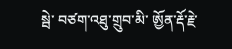སྦེ་ བཙག་འཐུ་གྲུབ་མི་ ཨྱོན་རྡོ་རྗེ་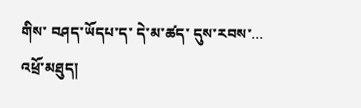གིས་ བཤད་ཡོདཔ་ད་ དེ་མ་ཚད་ དུས་རབས་…
འཕྲོ་མཐུད།